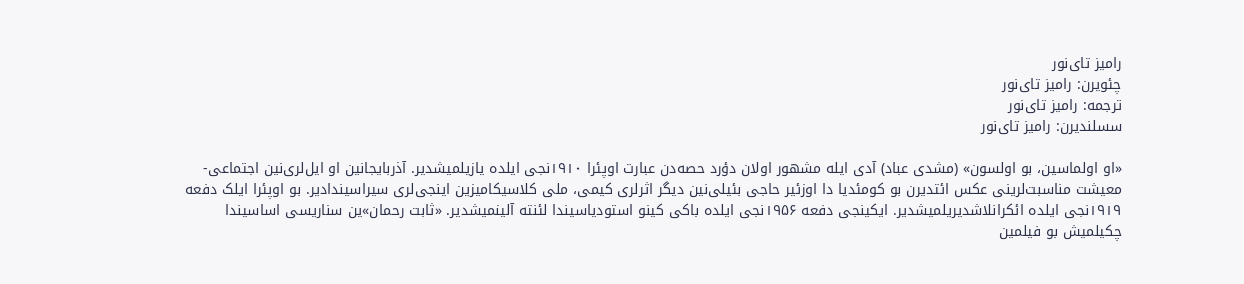رامیز تای‌نور
چئویرن: رامیز تای‌نور
ترجمه: رامیز تای‌نور
سسلندیرن: رامیز تای‌نور

«او اولماسین، بو اولسون» (مشدی عباد) آدی ایله مشهور اولان دؤرد حصه‌دن عبارت اوپئرا ۱۹۱۰نجی ایلده یازیلمیشدیر. آذربایجانین او ایل‌لری‌نین اجتماعی- معیشت مناسبت‌لرینی عکس ائتدیرن بو کومئدیا دا اوزئیر حاجی بئیلی‌نین دیگر اثرلری کیمی، ملی کلاسیکامیزین اینجی‌لری سیراسیندادیر. بو اوپئرا ایلک دفعه ۱۹۱۹نجی ایلده ائکرانلاشدیریلمیشدیر. ایکینجی دفعه ۱۹۵۶نجی ایلده باکی کینو استودیاسیندا لئنته آلینمیشدیر. «ثابت رحمان»ین سناریسی اساسیندا چکیلمیش بو فیلمین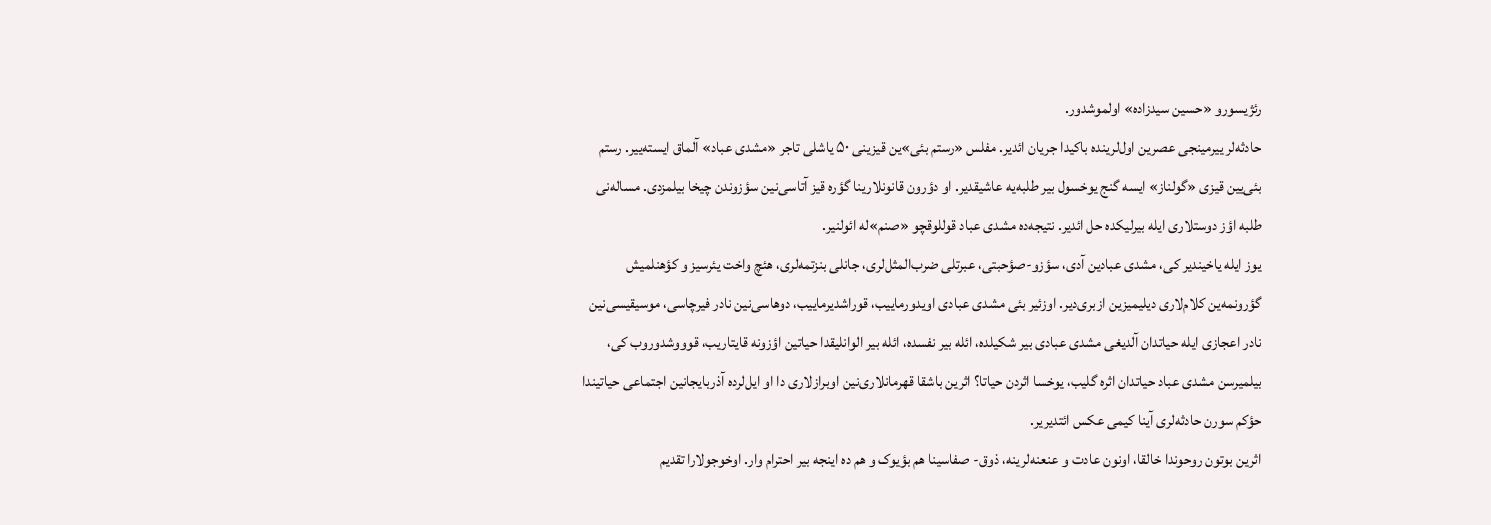رئژیسورو «حسین سیدزاده» اولموشدور.
حادثه‌لر ییرمینجی عصرین اول‌لرینده باکیدا جریان ائدیر. مفلس «رستم بئی»ین قیزینی ۵۰ یاشلی تاجر «مشدی عباد» آلماق ایسته‌ییر. رستم بئی‌یین قیزی «گولناز» ایسه گنج یوخسول بیر طلبه‌یه عاشیقدیر. او دؤرون قانونلارینا گؤره قیز آتاسی‌نین سؤزوندن چیخا بیلمزدی. مساله‌نی طلبه اؤز دوستلاری ایله بیرلیکده حل ائدیر. نتیجه‌ده مشدی عباد قوللوقچو «صنم»له ائولنیر.
یوز ایله یاخیندیر کی، مشدی عبادین آدی، سؤزو-صؤحبتی، عبرتلی ضرب‌المثل‌لری، جانلی بنزتمه‌لری، هئچ واخت یئرسیز و کؤهنلمیش گؤرونمه‌ین کلام‌لاری دیلیمیزین ازبری‌دیر. اوزئیر بئی مشدی عبادی اویدورماییب، قوراشدیرماییب، دوهاسی‌نین نادر فیرچاسی، موسیقیسی‌نین نادر اعجازی ایله حیاتدان آلدیغی مشدی عبادی بیر شکیلده، ائله بیر نفسده، ائله بیر الوانلیقدا حیاتین اؤزونه قایتاریب، قوووشدوروب کی، بیلمیرسن مشدی عباد حیاتدان اثره گلیب، یوخسا اثردن حیاتا؟ اثرین باشقا قهرمانلاری‌نین اوبرازلاری دا او ایل‌لرده آذربایجانین اجتماعی حیاتیندا حؤکم سورن حادثه‌لری آینا کیمی عکس ائتدیریر.
اثرین بوتون روحوندا خالقا، اونون عادت و عنعنه‌لرینه، ذوق- صفاسینا هم بؤیوک و هم ده اینجه بیر احترام وار. اوخوجولارا تقدیم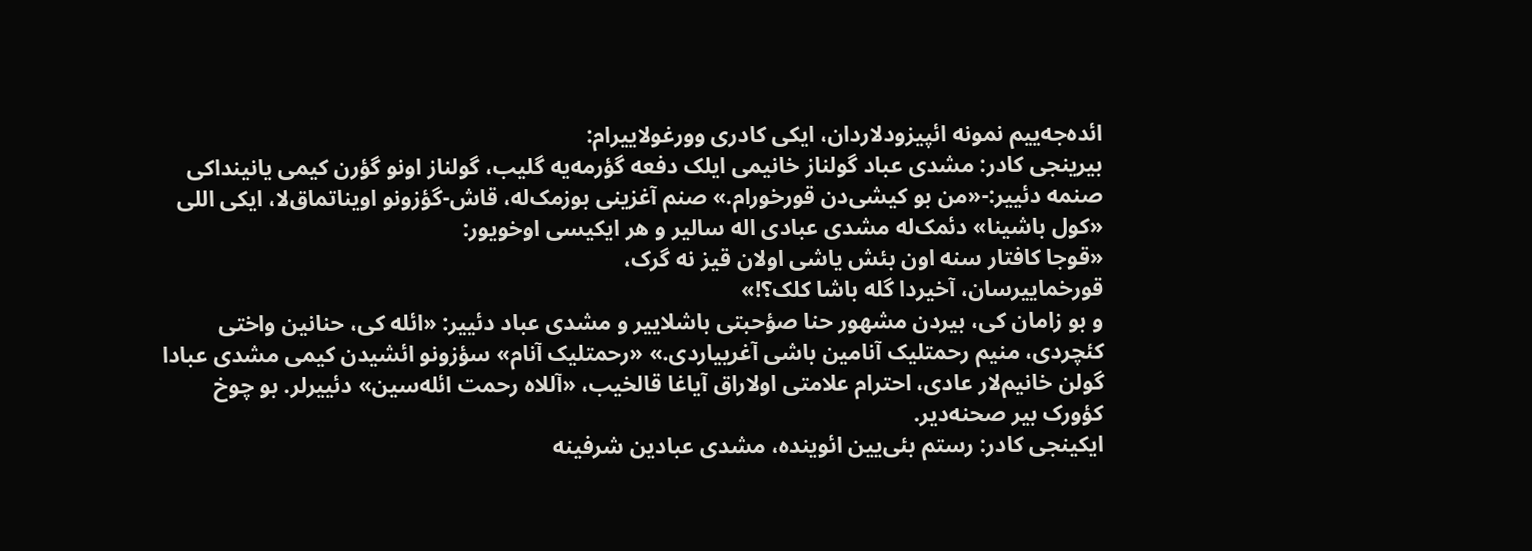ائده‌جه‌ییم نمونه ائپیزودلاردان، ایکی کادری وورغولاییرام:
بیرینجی کادر: مشدی عباد گولناز خانیمی ایلک دفعه گؤرمه‌یه گلیب، گولناز اونو گؤرن کیمی یانینداکی صنمه دئییر:-«من بو کیشی‌دن قورخورام.» صنم آغزینی بوزمک‌له، قاش-گؤزونو اویناتماق‌لا، ایکی اللی «کول باشینا» دئمک‌له مشدی عبادی اله سالیر و هر ایکیسی اوخویور:
«قوجا کافتار سنه اون بئش یاشی اولان قیز نه گرک،
قورخماییرسان، آخیردا گله باشا کلک؟!»
و بو زامان کی، بیردن مشهور حنا صؤحبتی باشلاییر و مشدی عباد دئییر: «ائله کی، حنانین واختی کئچردی، منیم رحمتلیک آنامین باشی آغرییاردی.» «رحمتلیک آنام» سؤزونو ائشیدن کیمی مشدی عبادا گولن خانیم‌لار عادی، احترام علامتی اولاراق آیاغا قالخیب، «آللاه رحمت ائله‌سین» دئییرلر. بو چوخ کؤورک بیر صحنه‌دیر.
ایکینجی کادر: رستم بئی‌یین ائوینده، مشدی عبادین شرفینه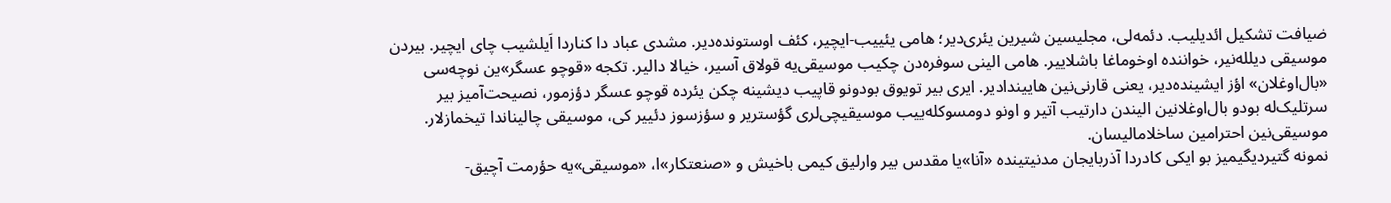ضیافت تشکیل ائدیلیب. دئمه‌لی، مجلیسین شیرین یئری‌دیر؛ هامی یئییب-ایچیر، کئف اوستونده‌دیر. مشدی عباد دا کناردا اَیلشیب چای ایچیر. بیردن موسیقی دیلله‌نیر، خواننده اوخوماغا باشلاییر. هامی الینی سوفره‌دن چکیب موسیقی‌یه قولاق آسیر، خیالا دالیر. تکجه «قوچو عسگر»ین نوچه‌سی «بال‌اوغلان» اؤز ایشینده‌دیر، یعنی قارنی‌نین هاییندادیر. ایری بیر تویوق بودونو قاپیب دیشینه چکن یئرده قوچو عسگر دؤزمور، نصیحت‌آمیز بیر سرتلیک‌له بودو بال‌اوغلانین الیندن دارتیب آتیر و اونو دومسوکله‌ییب موسیقیچی‌لری گؤستریر و سؤزسوز دئییر کی، موسیقی چالیناندا تیخمازلار. موسیقی‌نین احترامین ساخلامالیسان.
نمونه گتیردیگیمیز بو ایکی کادردا آذربایجان مدنیتینده «آنا»یا مقدس بیر وارلیق کیمی باخیش و «صنعتکار»ا، «موسیقی»یه حؤرمت آچیق-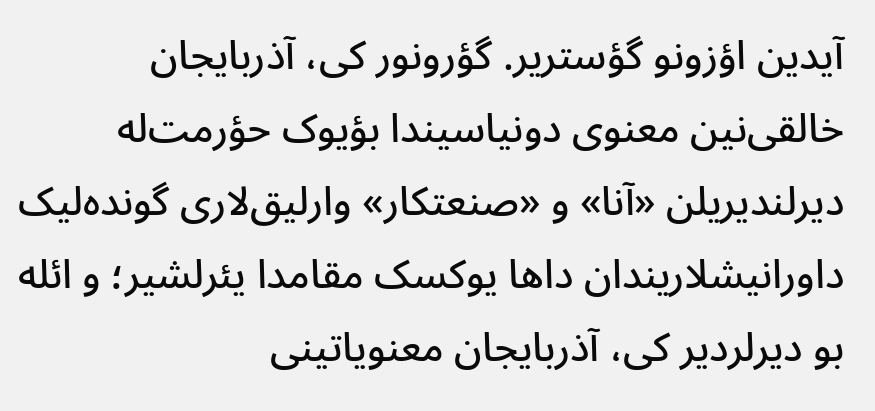آیدین اؤزونو گؤستریر. گؤرونور کی، آذربایجان خالقی‌نین معنوی دونیاسیندا بؤیوک حؤرمت‌له دیرلندیریلن «آنا» و «صنعتکار» وارلیق‌لاری گونده‌لیک داورانیشلاریندان داها یوکسک مقامدا یئرلشیر؛ و ائله بو دیرلردیر کی، آذربایجان معنویاتینی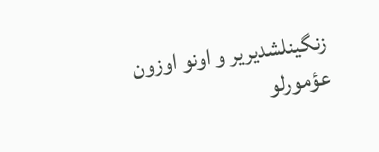زنگینلشدیریر و اونو اوزون عؤمورلو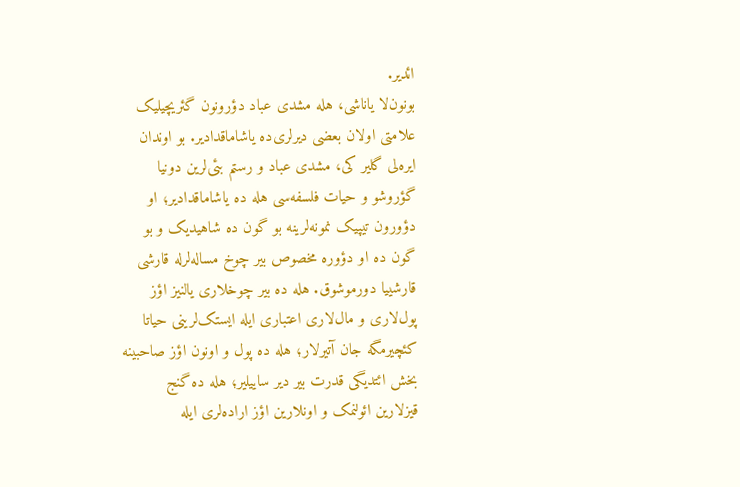ائدیر.
بونون‌لا یاناشی، هله مشدی عباد دؤرونون گئریچیلیک علامتی اولان بعضی دیرلری‌ده یاشاماقدادیر. بو اوندان ایره‌لی گلیر کی، مشدی عباد و رستم بئی‌لرین دونیا گؤروشو و حیات فلسفه‌سی هله ده یاشاماقدادیر؛ او دؤورون تیپیک نمونه‌لرینه بو گون ده شاهیدیک و بو گون ده او دؤوره مخصوص بیر چوخ مساله‌لرله قارشی قارشییا دورموشوق. هله ده بیر چوخلاری یالنیز اؤز پول‌لاری و مال‌لاری اعتباری ایله ایستک‌لرینی حیاتا کئچیرمگه جان آتیرلار؛ هله ده پول و اونون اؤز صاحبینه بخش ائتدیگی قدرت بیر دیر ساییلیر؛ هله ده گنج قیزلارین ائولنمک و اونلارین اؤز اراده‌لری ایله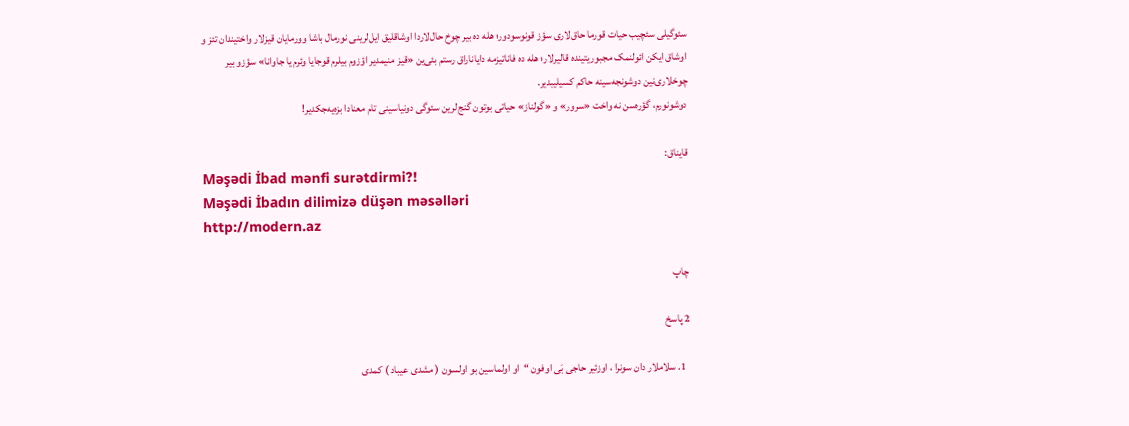سئوگیلی سئچیب حیات قورما حاق‌لاری سؤز قونوسودور؛ هله ده بیر چوخ حال‌لاردا اوشاقلیق ایل‌لرینی نورمال باشا وورمایان قیزلار واختیندان تئز و اوشاق ایکن ائولنمک مجبوریتینده‌ قالیرلار؛ هله ده فاناتیزمه دایاناراق رستم بئی‌ین «قیز منیمدیر اؤزوم بیلرم قوجایا وئرم یا جاوانا» سؤزو بیر چوخلاری‌نین دوشونجه‌سینه حاکم کسیلیبدیر.
دوشونورم، گؤره‌سن نه واخت «سرور» و «گولناز» حیاتی بوتون گنج‌لرین سئوگی دونیاسینی تام معنادا بزه‌یه‌جکدیر!

قایناق:
Məşədi İbad mənfi surətdirmi?!
Məşədi İbadın dilimizə düşən məsəlləri
http://modern.az

چاپ

2 پاسخ

  1. سلاملار دان سونرا ، اوزئیر حاجی بَی اوفون “او اولماسین بو اولسون ( مشدی عیباد ) کمدی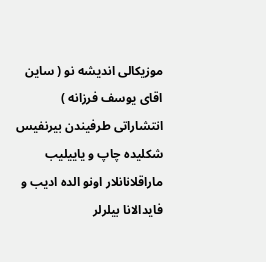موزیکالی اندیشه نو ( ساین اقای یوسف فرزانه ) انتشاراتی طرفیندن بیرنفیس شکلیده چاپ و یاییلیب ماراقلانانلار اونو الده ادیب و فایدالانا بیلرلر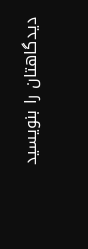دیدگاهتان را بنویسید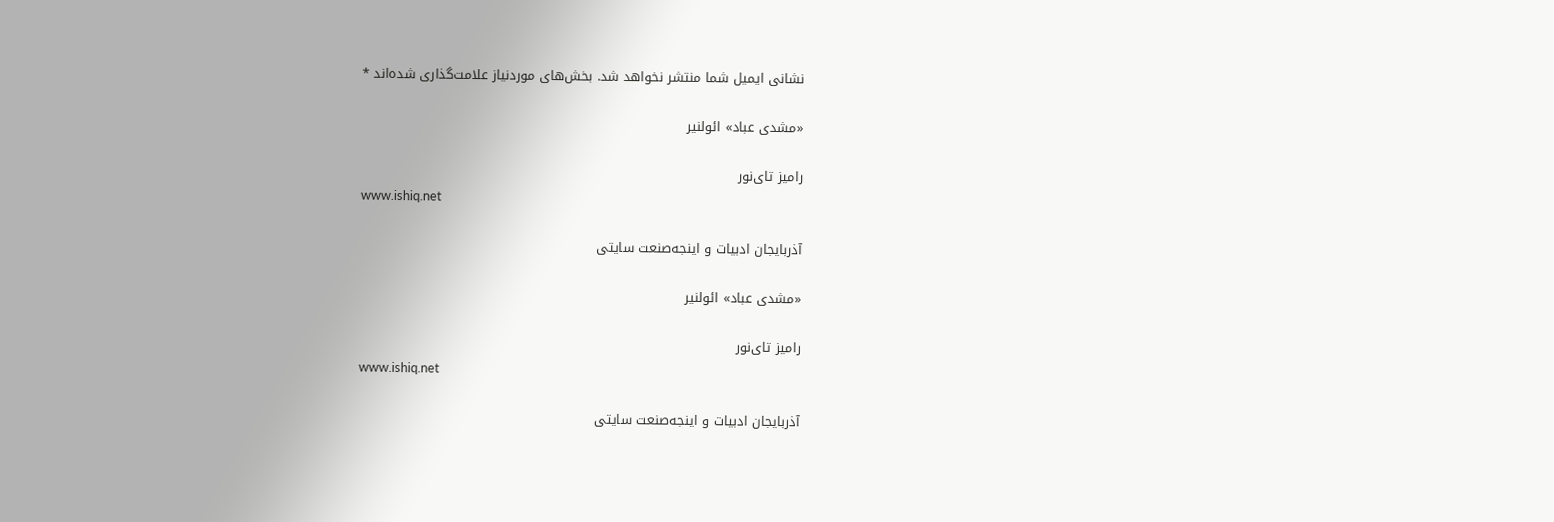نشانی ایمیل شما منتشر نخواهد شد. بخش‌های موردنیاز علامت‌گذاری شده‌اند *

«مشدی عباد» ائولنیر

رامیز تای‌نور
www.ishiq.net

آذربایجان ادبیات و اینجه‌صنعت سایتی

«مشدی عباد» ائولنیر

رامیز تای‌نور
www.ishiq.net

آذربایجان ادبیات و اینجه‌صنعت سایتی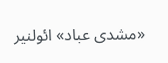«مشدی عباد» ائولنیر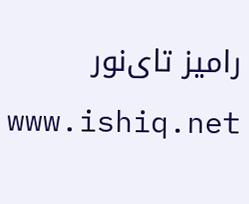رامیز تای‌نور
www.ishiq.net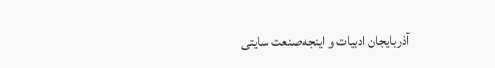آذربایجان ادبیات و اینجه‌صنعت سایتی